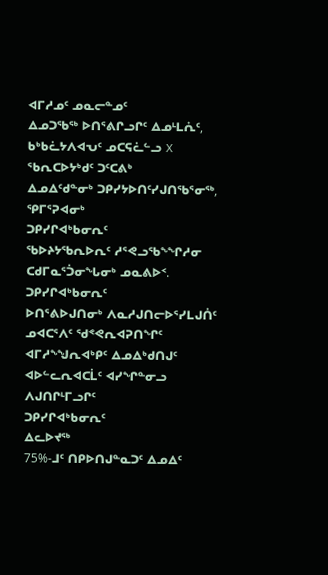ᐊᒥᓱᓄᑦ ᓄᓇᓕᓐᓄᑦ
ᐃᓄᑐᖃᖅ ᐅᑎᕐᕕᒋᓗᒋᑦ ᐃᓄᒻᒪᕇᑦ, ᑲᒃᑲᓛᔭᐱᐊᕃᑦ ᓄᑕᕋᓛᓪᓗ X
ᕐᑲᕆᑕᐅᔭᒃᑯᑦ ᑐᑦᑕᕕᒃ
ᐃᓄᐃᑦᑯᓐᓂᒃ ᑐᑭᓯᔭᐅᑎᑦᓯᒍᑎᖃᕐᓂᖅ, ᕿᒥᕐᕈᐊᓂᒃ
ᑐᑭᓯᒋᐊᒃᑲᓂᕆᑦ
ᖃᐅᔨᔭᖃᕆᐅᕆᑦ ᓱᕐᕙᓗᖃᖕᖏᓱᓂ ᑕᑯᒥᓇᕐᑑᓂᖓᓂᒃ ᓄᓇᕕᐅᑉ.
ᑐᑭᓯᒋᐊᒃᑲᓂᕆᑦ
ᐅᑎᕐᕕᐅᒍᑎᓂᒃ ᐱᓇᓱᒍᑎᓕᐅᕐᓯᒪᒍᑏᑦ
ᓄᐊᑕᕐᐱᑦ ᖁᕝᕙᕆᐊᕈᑎᖏᑦ ᐊᒥᓱᖕᖑᕆᐊᒃᑭᑦ ᐃᓄᐃᒃᑯᑎᒍᑦ ᐊᐅᓪᓚᕆᐊᑕᒫᑦ ᐊᓯᖏᓐᓂᓗ ᐱᒍᑎᒋᒻᒥᓗᒋᑦ
ᑐᑭᓯᒋᐊᒃᑲᓂᕆᑦ
ᐃᓚᐅᔪᖅ
75%-ᒧᑦ ᑎᑭᐅᑎᒍᓐᓇᑐᑦ ᐃᓄᐃᑦ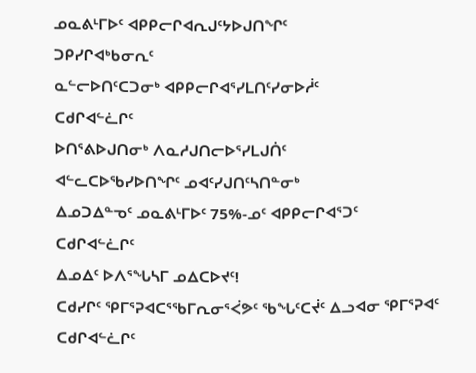ᓄᓇᕕᒻᒥᐅᑦ ᐊᑭᑭᓕᒋᐊᕆᒍᑦᔭᐅᒍᑎᖏᑦ
ᑐᑭᓯᒋᐊᒃᑲᓂᕆᑦ
ᓇᓪᓕᐅᑎᑦᑕᑐᓂᒃ ᐊᑭᑭᓕᒋᐊᕐᓯᒪᑎᑦᓯᓂᐅᓲᑦ
ᑕᑯᒋᐊᓪᓛᒋᑦ
ᐅᑎᕐᕕᐅᒍᑎᓂᒃ ᐱᓇᓱᒍᑎᓕᐅᕐᓯᒪᒍᑏᑦ
ᐊᓪᓚᑕᐅᖃᓯᐅᑎᖏᑦ ᓄᐊᑦᓯᒍᑎᑦᓴᑎᓐᓂᒃ
ᐃᓄᑐᐃᓐᓀᑦ ᓄᓇᕕᒻᒥᐅᑦ 75%-ᓄᑦ ᐊᑭᑭᓕᒋᐊᕐᑐᑦ
ᑕᑯᒋᐊᓪᓛᒋᑦ
ᐃᓄᐃᑦ ᐅᐱᕐᖓᓴᒥ ᓄᐃᑕᐅᔪᑦ!
ᑕᑯᓯᒋᑦ ᕿᒥᕐᕈᐊᑕᕐᖃᒥᕆᓂᕐᐹᕗᑦ ᖃᖓᑦᑕᔫᑦ ᐃᓗᐊᓂ ᕿᒥᕐᕈᐊᑦ  ᑕᑯᒋᐊᓪᓛᒋᑦ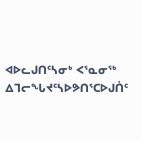ᐊᐅᓚᒍᑎᑦᓴᓂᒃ ᐸᕐᓇᓂᖅ
ᐃᒣᓕᖓᔪᑦᓴᐅᕗᑎᕐᑕᐅᒍᑏᑦ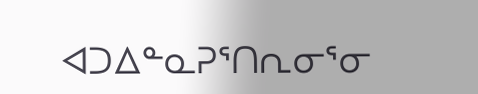ᐊᑐᐃᓐᓇᕈᕐᑎᕆᓂᕐᓂ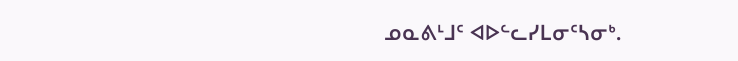ᓄᓇᕕᒻᒧᑦ ᐊᐅᓪᓚᓯᒪᓂᑦᓴᓂᒃ.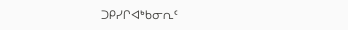ᑐᑭᓯᒋᐊᒃᑲᓂᕆᑦ